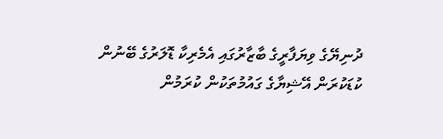ދުނިޔޭގެ ވިޔަފާރީގެ ބާޒާރުގައި އެމެރިކާ ޑޮލަރުގެ ބޭނުން ކުޑަކުރަން އޭޝިޔާގެ ގައުމުތަކުން ކުރަމުން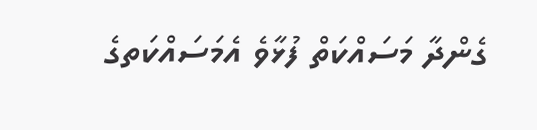ގެންދާ މަސައްކަތް ފުޅާވެ އެމަސައްކަތގެ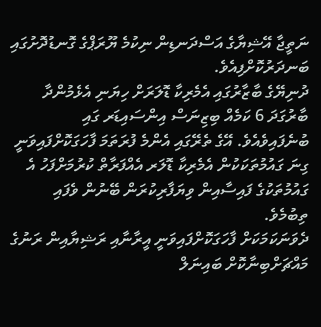ނަތީޖާ އޭޝިޔާގެ އަސްދަނޑިން ނިކުމެ ޔޫރަޕްގެ ގޮނޑުދޮށުގައި ބަނދަރުކޮށްފިއެވެ.
ދުނިޔޭގެ ބާޒާރުގައި އެމެރިކާ ޑޮލަރަށް ހިޔަނި އެޅެމުންދާ ބާރުގަދަ 6 ކަމެއް ބިޒިނަސް އިންސައިޑަރ ގައި ބުނެފައިވެއެވެ. އޭގެ ތެރޭގައި އެންމެ ފުރަތަމަ ފާހަގަކޮށްފައިވަނީ ގިނަ ގައުމުތަކަކުން އެމެރިކާ ޑޮލަރ އެއްފަރާތް ކުރުމަށްފަހު އެ ގައުމުތަކުގެ ފައިސާއިން ވިޔަފާރިކުރަން ބޭނުން ވެފައި ތިބުމެވެ.
ދެވަނަކަމަކަށް ފާހަގަކޮށްފައިވަނީ އީރާނާއި ރަޝިޔާއިން ރަނުގެ މައްޗަށްބިނާކޮށް ބައިނަލް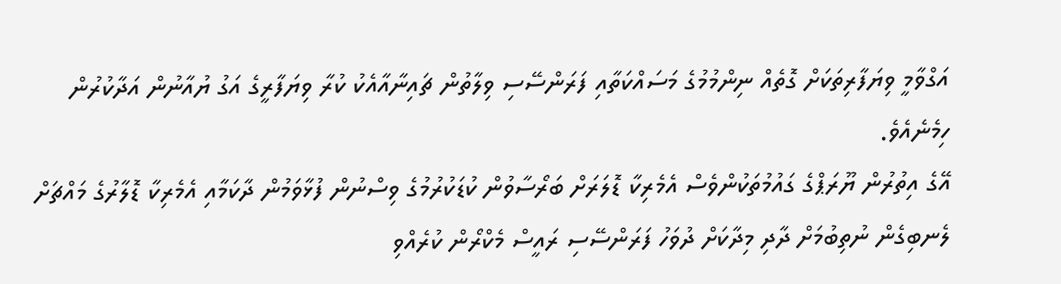އަގްވާމީ ވިޔަފާރިތަކަށް ގޮތެއް ނިންމުމުގެ މަސައްކަތާއި ފަރަންސޭސި ވިލާތުން ޗައިނާއާއެކު ކުރާ ވިޔަފާރީގެ އަގު ޔުއާނުން އަދާކުރުން ހިމެނެއެވެ.
އޭގެ އިތުރުން ޔޫރަޕްގެ ގައުމުތަކުންވެސް އެމެރިކާ ޑޮލަރަށް ބަރޯސާވުން ކުޑަކުރުމުގެ ވިސްނުން ފުޅާވަމުން ދާކަމާއި އެމެރިކާ ޑޮލާރުގެ މައްޗަށް ލެނބިގެން ނުތިބުމަށް ދާދި މިދާކަށް ދުވަހު ފަރަންސޭސި ރައީސް މެކްރޯން ކުރެއްވި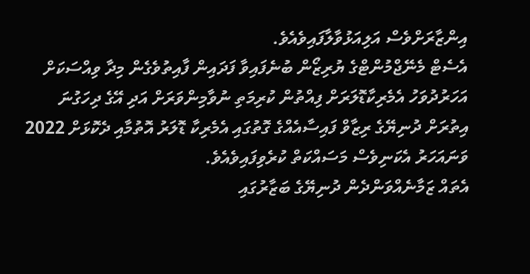އިންޒާރަށްވެސް އަލިއަޅުވާލާފައިވެއެވެ.
އެސެޓް މެނޭޖްމުންޓްގެ ޔުރިޒޯން ބުނެފައިވާ ފަދައިން ފާއިތުވެގެން މިދާ ވިއްސަކަށް އަހަރުދުވަހު އެމެރިކާޑޮލަރަށް ފިއްތުން ކުރިމަތި ނުވާމިންވަރަށް އަދި އޭގެ ދިހަގުނަ އިތުރަށް ދުނިޔޭގެ ރިޒާވް ފައިސާއެއްގެ ގޮތުގައި އެމެރިކާ ޑޮލަރު އޮތުމާއި ދެކޮޅަށް 2022 ވަނައަހަރު އެކަނިވެސް މަސައްކަތް ކުރެވިފައިވެއެވެ.
އެތައް ޒަމާނެއްވަންދެން ދުނިޔޭގެ ބަޒާރުގައި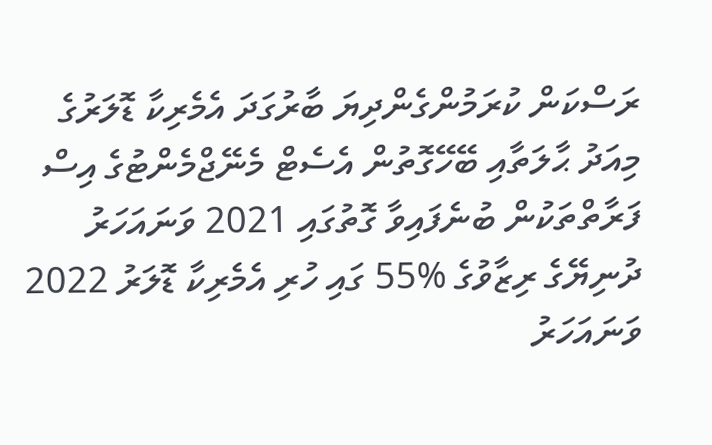ރަސްކަން ކުރަމުންގެންދިޔަ ބާރުގަދަ އެމެރިކާ ޑޮލަރުގެ މިއަދު ޙާލަތާއި ބޭހޭގޮތުން އެސެޓް މެނޭޖްމެންޓުގެ އިސް ފަރާތްތަކުން ބުނެފައިވާ ގޮތުގައި 2021 ވަނައަހަރު ދުނިޔޭގެ ރިޒާވުގެ %55 ގައި ހުރި އެމެރިކާ ޑޮލަރު 2022 ވަނައަހަރު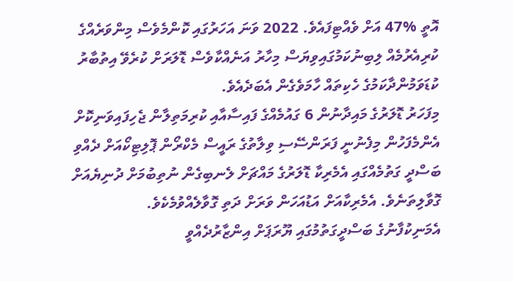އޮތީ %47 އަށް ވެއްޓިފައެވެ. 2022 ވަނަ އަހަރުގައި ކޮންމެވެސް މިންވަރެއްގެ ކުރިއެރުމެއް ލިބިނުކަމުގައިވިޔަސް މިހާރު އަނެއްކާވެސް ޑޮލަރަށް ކުރެވޭ އިތުބާރު ކުޑަވަމުންދާކަމުގެ ހެކިތައް ހާމަވެގެން އެބަދެއެވެ.
މިފަހަރު ޑޮލަރުގެ މައިދާނުން 6 ގައުމެއްގެ ފައިސާއާއި ކުރިމަތިލާން ޖެހިފައިވަނިކޮށް އެންމެފަހުން މިފެނުނީ ފަރަންސޭސި ވިލާތުގެ ރައީސް މެކްރޯން ޕޮލިޓިކޯއަށް ދެއްވި ބަސްދީ ގަތުމެއްގައި އެމެރިކާ ޑޮލަރުގެ މައްޗަށް ލެނބިގެން ނުތިބުމަށް ދުނިޔެއަށް ގޮވާލިތަނެވެ. އެމެރިކާއަށް އަޑުއަހަން ވަރަށް ދަތި ގޮވާލެއްވުމެކެވެ.
އެމަނިކުފާނުގެ ބަސްދީގަތުމުގައި ޔޫރަޕަށް އިންޒާރުދެއްވީ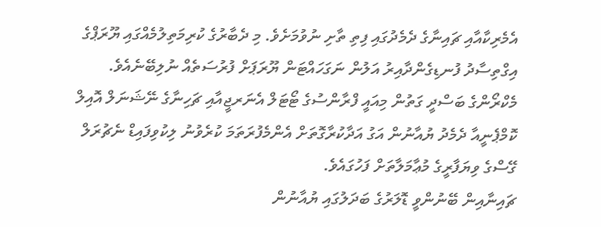އެމެރިކާއާއި ޗައިނާގެ ދެމެދުގައި ފިތި ތާށި ނުވުމަށެވެ. މި ދެބާރުގެ ކުރިމަތިލުމެއްގައި ޔޫރަޕްގެ އިގްތިސާދު ފުނޑިގެންދާއިރު އަލުން ނަގަހައްޓަން ޔޫރަޕަށް ފުރުސަތެއް ނުލިބޭނެއެވެ.
މެކްރޯންގެ ބަސްދީ ގަތުން މިއައީ ފްރާންސުގެ ޓޯޓަލް އެނަރޖީއާއި ޗަހިނާގެ ނޭޝަނަލް އޮއިލް ކޮމްޕެނީއާ ދެމެދު ޔުއާނުން އަގު އަދާކުރާގޮތަށް އެންމެފުރަތަމަ ކުރެވުނު ލިކުވިފައިޑް ނެޗުރަލް ގޭސްގެ ވިޔަފާރީގެ މުޢާމަލާތަށް ފަހުގައެވެ.
ޗައިނާއިން ބޭނުންވީ ޑޮލަރުގެ ބަދަލުގައި ޔުއާނުން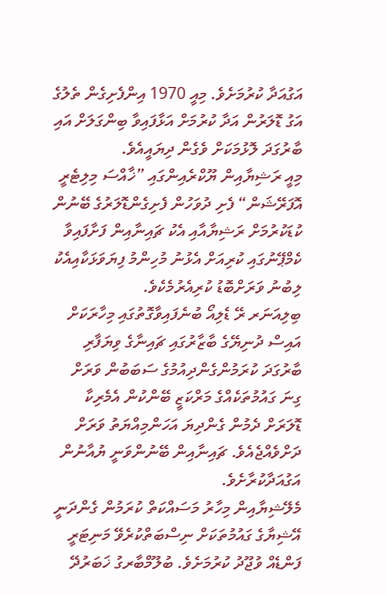އަގުއަދާ ކުރުމަށެވެ. މިއީ 1970 އިންފެށިގެން ތެލުގެ އަގު ޑޮލަރުން އަދާ ކުރުމަށް އަޅާފައިވާ ބިންގަލަށް އައި ބާރުގަދަ ލޮޅުމަކަށް ވެގެން ދިޔައީއެވެ.
މިއީ ރަޝިޔާއިން ޔޫކްރެއިންގައި ”ޚާއްސަ މިލިޓެރީ އޮފަރޭޝަން“ ފެށި ދުވަހުން ފެށިގެންޑޮލަރުގެ ބޭނުން ކުޑަކުރުމަށް ރަޝިޔާއާއި އެކު ޗައިނާއިން ފަށާފައިވާ ކެމްޕޭނުގައި ކުރިއަށް އެޅުނު މުހިންމު ފިޔަވަޅަކާއިއެކު ލިބުނު ވަރަށްބޮޑު ކުރިއެރުމެކެވެ.
ބިލިއަނަރ ރޭ ޑެލިއޯ ބުނެފައިވާގޮތުގައި މިހާރަކަށް އައިސް ދުނިޔޭގެ ބާޒާރުގައި ޗައިނާގެ ވިޔަފާރި ބާރުގަދަ ކުރަމުންގެންދިއުމުގެ ސަބަބުން ވަރަށް ގިނަ ގައުމުތަކެއްގެ މަރްކަޒީ ބޭންކުން އެމެރިކާ ޑޮލަރަށް ދެމުން ގެންދިޔަ އަހަންމިއްޔަތު ވަރަށް ދަށްވެއްޖެއެވެ. ޗައިނާއިން ބޭނުންވަނީ ޔުއާނުން އަގުއަދާކުރާށެވެ.
މެލޭޝިޔާއިން މިހާރު މަސައްކަތް ކުރަމުން ގެންދަނީ އޭޝިޔާގެ ގައުމުތަކަށް ނިސްބަތްކުރެވޭ މަނިޓަރީ ފަންޑެއް ވުޖޫދު ކުރުމަށެވެ. ބުލޫމްބާރގު ޚަބަރުދޭ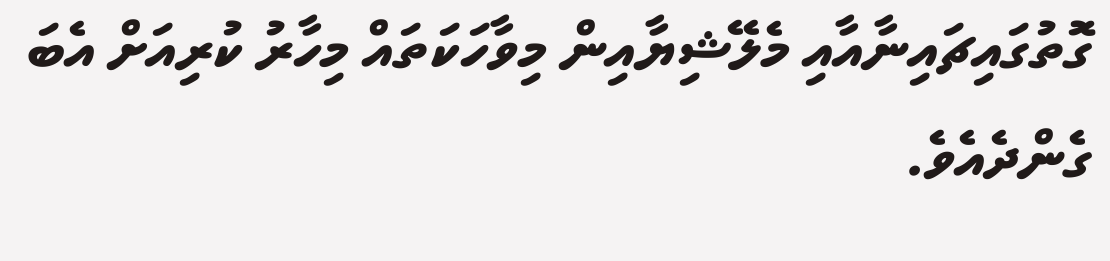ގޮތުގައިޗައިނާއާއި މެލޭޝިޔާއިން މިވާހަކަތައް މިހާރު ކުރިއަށް އެބަ ގެންދެއެވެ.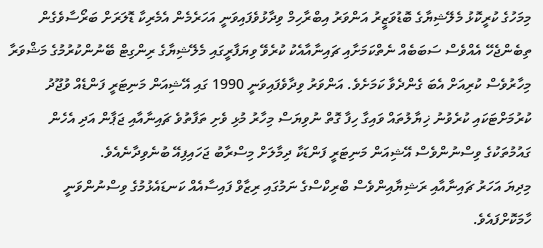މިމަހުގެ ކުރީކޮޅު މެލޭޝިޔާގެ ބޮޑުވަޒީރު އަންވަރު އިބްރާހިމް ވިދާޅުވެފައިވަނީ އަހަރެމެން އެމެރިކާ ޑޮލަރަށް ބަރޯސާވެގެން ތިބެންޖެހޭ އެއްވެސް ސަބަބެއް ނެތްކަމަށާއި ޗައިނާއާއެކު ކުރެވޭ ވިޔަފާރީގައި މެލޭޝިޔާގެ ރިންގިޓް ބޭނުންކުރުމުގެ މަޝްވަރާ މިހާރުވެސް ކުރިއަށް އެބަ ގެންދެވާ ކަމަށެވެ. އަންވަރު ވިދާވެފައިވަނީ 1990 ގައި އޭޝިއަން މަނިޓަރީ ފަންޑެއް ވުޖޫދު ކުރުމަށްޓަކައި ކުރެވުނު ޚިޔާލުތައް ވައިގާ ހިފާ ގޮތް ނުވިޔަސް މިހާރު މުޅި ވެށި ތަފާތުވެ ޗައިނާއާއި ޖަޕާން އަދި އެހެން ގައުމުތަކުގެ ވިސްނުންވެސް އޭޝިއަން މަނިޓަރީ ފަންޑަކާ ދިމާލަށް މިސްރާބު ޖަހައިފިއޭ ބުނެވިދާނެއެވެ.
މިދިޔަ އަހަރު ޗައިނާއާއި ރަޝިޔާއިންވެސް ބްރިކްސްގެ ނަމުގައި ރިޒާވް ފައިސާއެއް ކަނޑައެޅުމުގެ ވިސްނުންވަނީ ހާމަކޮށްފައެވެ.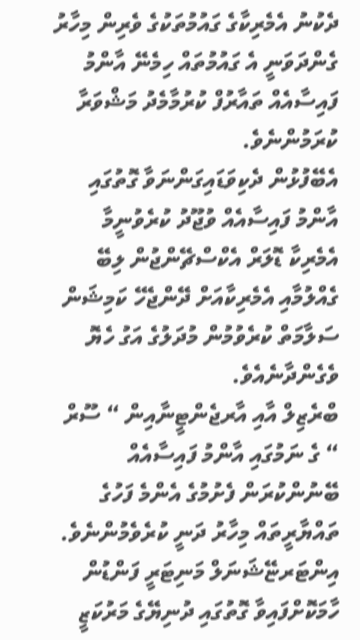ދެކުނު އެމެރިކާގެ ގައުމުތަކުގެ ވެރިން މިހާރު ގެންދަވަނީ އެ ގައުމުތައް ހިމެނޭ އާންމު ފައިސާއެއް ތައާރުފް ކުރުމާމެދު މަޝްވަރާ ކުރަމުންނެވެ.
އެބޭފުޅުން ދެކިވަޑައިގަންނަވާ ގޮތުގައި އާންމު ފައިސާއެއް ވުޖޫދު ކުރެވުނީމާ އެމެރިކާ ޑޮލަރް އެކްސްޗޭންޖުން ލިބޭ ގެއްލުމާއި އެމެރިކާއަށް ދޭންޖެހޭ ކަމިޝަން ސަލާމަތް ކުރެވުމުން މުދަލުގެ އަގު ހެޔޮ ވެގެންދާނެއެވެ.
ބްރެޒިލް އާއި އާރޖެންޓީނާއިން “ ސޫރް “ ގެ ނަމުގައި އާންމު ފައިސާއެއް ބޭނުންކުރަން ފެށުމުގެ އެންމެ ފަހުގެ ތައްޔާރީތައް މިހާރު ދަނީ ކުރެވެމުންނެވެ. އިންޓަރޏޭޝަނަލް މަނިޓަރީ ފަންޑުން ހާމަކޮށްފައިވާ ގޮތުގައި ދުނިޔޭގެ މަރުކަޒީ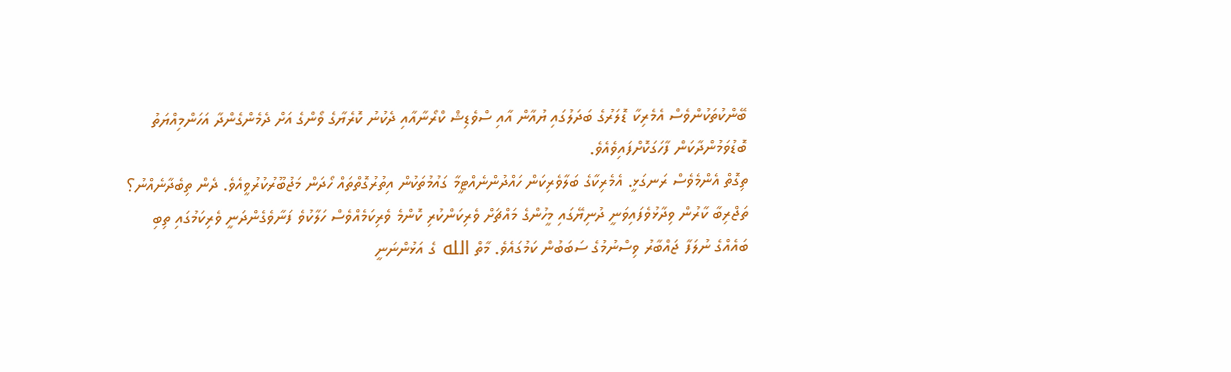ބޭންކުތަކުންވެސް އެމެރިކާ ޑޮލަރުގެ ބަދަލުގައި ޔުއާން އާއި ސްވެޑިޝް ކްރޯނާއާއި ދެކުނު ކޮރެޔާގެ ވޯންގެ އަށް ދެމެންގެންދާ އަހަންމިއްޔަތު ބޮޑުވަމުންދާކަން ފާހަގަކޮށްފައިވެއެވެ.
ތިގޮތް އެންމެވެސް ރަނގަޅީ. އެމެރިކާގެ ބަލާވެރިކަން ހައްދުންނެއްޓީމާ ގައުމުތަކުން އިތުރުގޮތްތައް ހޯދަން މަޖުބޫރުކުރުވީއެވެ. ދެން ތިބެދާނެއްނު؟
ތަޖްރިބާ ކާރުން ވިދާޅުވެފައިވަނީ ދުނިޔޭގައި މީހުންގެ މައްޗަށް ވެރިކަންކުރި ކޮންމެ ވެރިކަމެއްވެސް ހަލާކުވެ ފަނާވެގެންދަނީ ވެރިކަމުގައި ތިބި ބައެއްގެ ނުލަފާ ޖައްބާރު ވިސްނުމުގެ ސަބަބުން ކަމުގައެވެ. މާތް الله ގެ އަޅުންނަނީ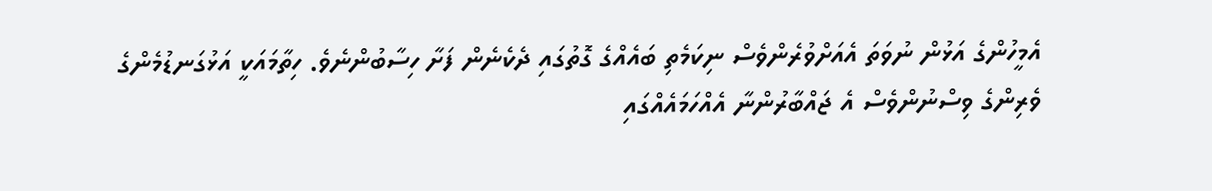އެމީހުންގެ އަޅުން ނުވަތަ އެއަށްވުރެންވެސް ނިކަމެތި ބައެއްގެ ގޮތުގައި ދެކެނެން ފަށާ ހިސާބުންނެވެ. ހިތާމައަކީ އަޅުގަނޑުމެންގެ ވެރިންގެ ވިސްނުންވެސް އެ ޖައްބާރުންނާ އެއްހަމައެއްގައި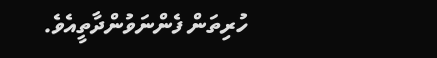ހުރިތަން ފެންނަވުންދާތީއެވެ.